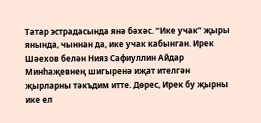Татар эстрадасында янә бәхәс. “Ике учак” җыры янында, чыннан да, ике учак кабынган. Ирек Шәехов белән Нияз Сафиуллин Айдар Минһаҗевнең шигыренә иҗат ителгән җырларны тәкъдим итте. Дөрес, Ирек бу җырны ике ел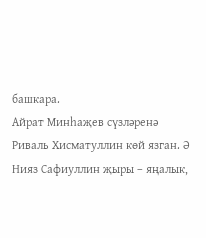башкара.
Айрат Минһаҗев сүзләренә Риваль Хисматуллин көй язган. Ә Нияз Сафиуллин җыры – яңалык,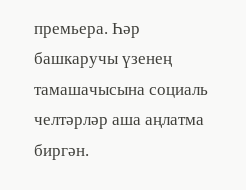премьера. Һәр башкаручы үзенең тамашачысына социаль челтәрләр аша аңлатма биргән.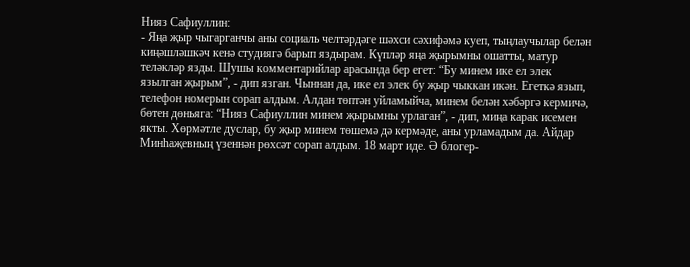Нияз Сафиуллин:
- Яңа җыр чыгарганчы аны социаль челтәрдәге шәхси сәхифәмә куеп, тыңлаучылар белән киңәшләшкәч кенә студиягә барып яздырам. Күпләр яңа җырымны ошатты, матур теләкләр язды. Шушы комментарийлар арасында бер егет: “Бу минем ике ел элек язылган җырым”, - дип язган. Чыннан да, ике ел элек бу җыр чыккан икән. Егеткә язып, телефон номерын сорап алдым. Алдан төптән уйламыйча, минем белән хәбәргә кермичә, бөтен дөньяга: “Нияз Сафиуллин минем җырымны урлаган”, - дип, миңа карак исемен якты. Хөрмәтле дуслар, бу җыр минем төшемә дә кермәде, аны урламадым да. Айдар Минһаҗевның үзеннән рөхсәт сорап алдым. 18 март иде. Ә блогер-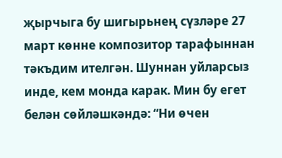җырчыга бу шигырьнең сүзләре 27 март көнне композитор тарафыннан тәкъдим ителгән. Шуннан уйларсыз инде, кем монда карак. Мин бу егет белән сөйләшкәндә: “Ни өчен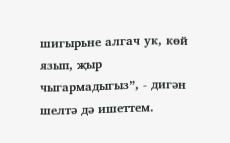шигырьне алгач ук, көй язып, җыр чыгармадыгыз”, - дигән шелтә дә ишеттем.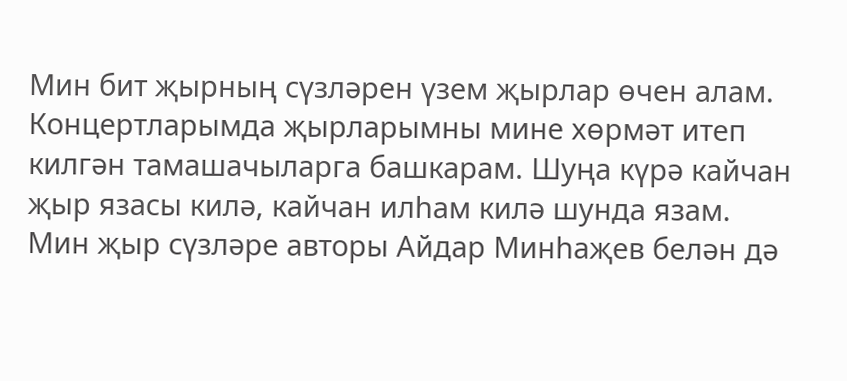Мин бит җырның сүзләрен үзем җырлар өчен алам. Концертларымда җырларымны мине хөрмәт итеп килгән тамашачыларга башкарам. Шуңа күрә кайчан җыр язасы килә, кайчан илһам килә шунда язам. Мин җыр сүзләре авторы Айдар Минһаҗев белән дә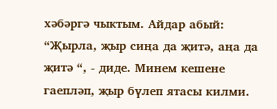хәбәргә чыктым. Айдар абый: “Җырла, җыр сиңа да җитә, аңа да җитә “, - диде. Минем кешене гаепләп, җыр бүлеп ятасы килми.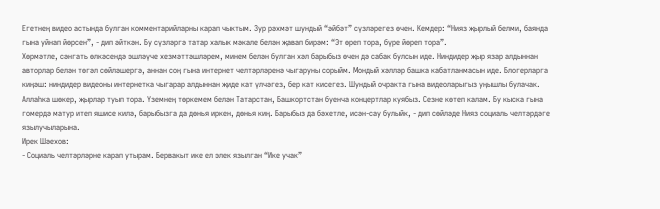Егетнең видео астында булган комментарийларны карап чыктым. Зур рәхмәт шундый “әйбәт” сүзләрегез өчен. Кемдер: “Нияз җырлый белми, баянда гына уйнап йөрсен”, - дип әйткән. Бу сүзләргә татар халык мәкале белән җавап бирәм: “Эт өреп тора, бүре йөреп тора”.
Хөрмәтле, сәнгать өлкәсендә эшләүче хезмәттәшләрем, минем белән булган хәл барыбыз өчен дә сабак булсын иде. Ниндидер җыр язар алдыннан авторлар белән төгәл сөйләшергә, аннан соң гына интернет челтәрләренә чыгаруны сорыйм. Мондый хәлләр башка кабатланмасын иде. Блогерларга киңәш: ниндидер видеоны интернетка чыгарар алдыннан җиде кат үлчәгез, бер кат кисегез. Шундый очракта гына видеоларыгыз уңышлы булачак. Аллаһка шөкер, җырлар туып тора. Үземнең төркемем белән Татарстан, Башкортстан буенча концертлар куябыз. Сезне көтеп калам. Бу кыска гына гомердә матур итеп яшисе килә, барыбызга да дөнья иркен, дөнья киң. Барыбыз да бәхетле, исән-сау булыйк, - дип сөйләде Нияз социаль челтәрдәге язылучыларына.
Ирек Шәехов:
- Социаль челтәрләрне карап утырам. Бервакыт ике ел элек язылган “Ике учак”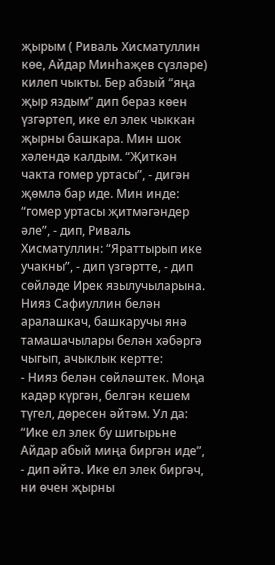җырым ( Риваль Хисматуллин көе, Айдар Минһаҗев сүзләре) килеп чыкты. Бер абзый “яңа җыр яздым” дип бераз көен үзгәртеп, ике ел элек чыккан җырны башкара. Мин шок хәлендә калдым. “Җиткән чакта гомер уртасы”, - дигән җөмлә бар иде. Мин инде: “гомер уртасы җитмәгәндер әле”, - дип, Риваль Хисматуллин: “Яраттырып ике учакны”, - дип үзгәртте, - дип сөйләде Ирек язылучыларына. Нияз Сафиуллин белән аралашкач, башкаручы янә тамашачылары белән хәбәргә чыгып, ачыклык кертте:
- Нияз белән сөйләштек. Моңа кадәр күргән, белгән кешем түгел, дөресен әйтәм. Ул да: “Ике ел элек бу шигырьне Айдар абый миңа биргән иде”, - дип әйтә. Ике ел элек биргәч, ни өчен җырны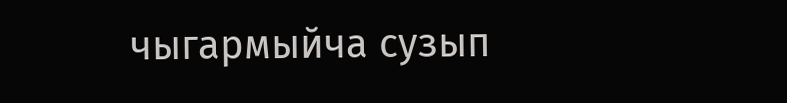чыгармыйча сузып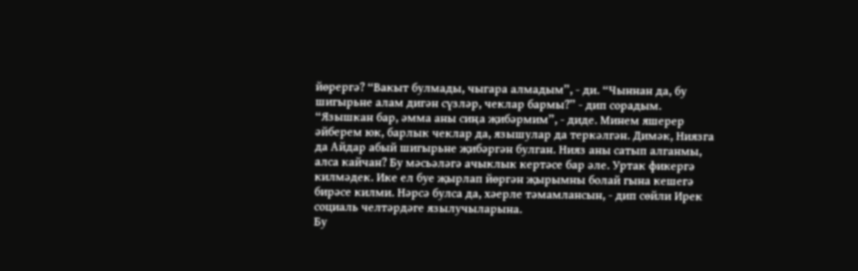йөрергә? “Вакыт булмады, чыгара алмадым”, - ди. “Чыннан да, бу шигырьне алам дигән сүзләр, чеклар бармы?” - дип сорадым. “Язышкан бар, әмма аны сиңа җибәрмим”, - диде. Минем яшерер әйберем юк, барлык чеклар да, язышулар да теркәлгән. Димәк, Ниязга да Айдар абый шигырьне җибәргән булган. Нияз аны сатып алганмы, алса кайчан? Бу мәсьәләгә ачыклык кертәсе бар әле. Уртак фикергә килмәдек. Ике ел буе җырлап йөргән җырымны болай гына кешегә бирәсе килми. Нәрсә булса да, хәерле тәмамлансын, - дип сөйли Ирек социаль челтәрдәге язылучыларына.
Бу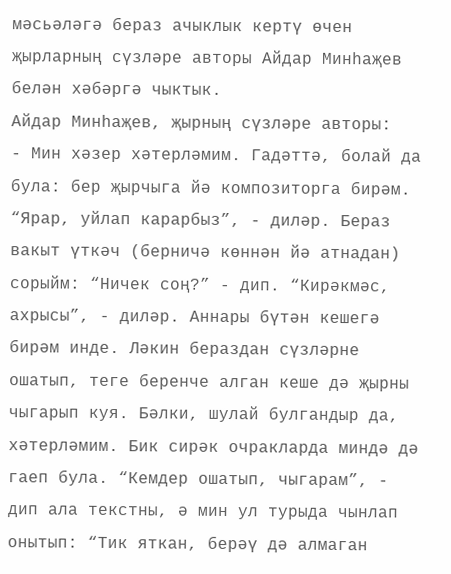мәсьәләгә бераз ачыклык кертү өчен җырларның сүзләре авторы Айдар Минһаҗев белән хәбәргә чыктык.
Айдар Минһаҗев, җырның сүзләре авторы:
- Мин хәзер хәтерләмим. Гадәттә, болай да була: бер җырчыга йә композиторга бирәм. “Ярар, уйлап карарбыз”, - диләр. Бераз вакыт үткәч (берничә көннән йә атнадан) сорыйм: “Ничек соң?” - дип. “Кирәкмәс, ахрысы”, - диләр. Аннары бүтән кешегә бирәм инде. Ләкин бераздан сүзләрне ошатып, теге беренче алган кеше дә җырны чыгарып куя. Бәлки, шулай булгандыр да, хәтерләмим. Бик сирәк очракларда миндә дә гаеп була. “Кемдер ошатып, чыгарам”, - дип ала текстны, ә мин ул турыда чынлап онытып: “Тик яткан, берәү дә алмаган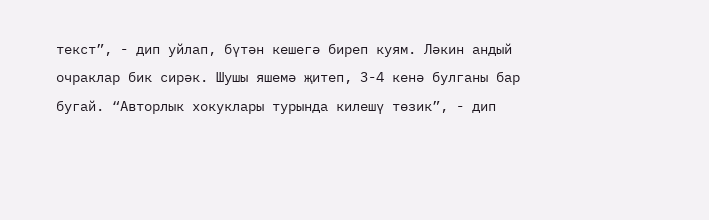текст”, - дип уйлап, бүтән кешегә биреп куям. Ләкин андый очраклар бик сирәк. Шушы яшемә җитеп, 3-4 кенә булганы бар бугай. “Авторлык хокуклары турында килешү төзик”, - дип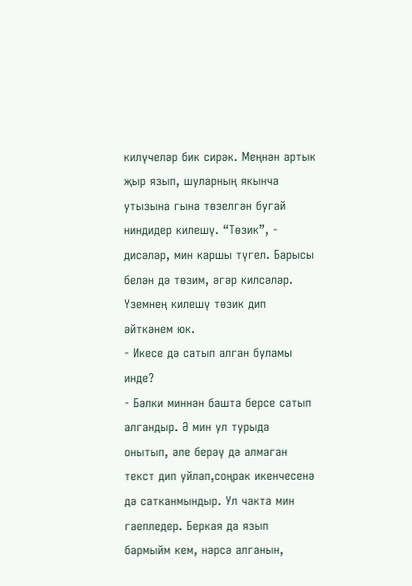килүчеләр бик сирәк. Меңнән артык җыр язып, шуларның якынча утызына гына төзелгән бугай ниндидер килешү. “Төзик”, - дисәләр, мин каршы түгел. Барысы белән дә төзим, әгәр килсәләр. Үземнең килешү төзик дип әйткәнем юк.
- Икесе дә сатып алган буламы инде?
- Бәлки миннән башта берсе сатып алгандыр. Ә мин ул турыда онытып, әле берәү дә алмаган текст дип уйлап,соңрак икенчесенә дә сатканмындыр. Ул чакта мин гаепледер. Беркая да язып бармыйм кем, нәрсә алганын,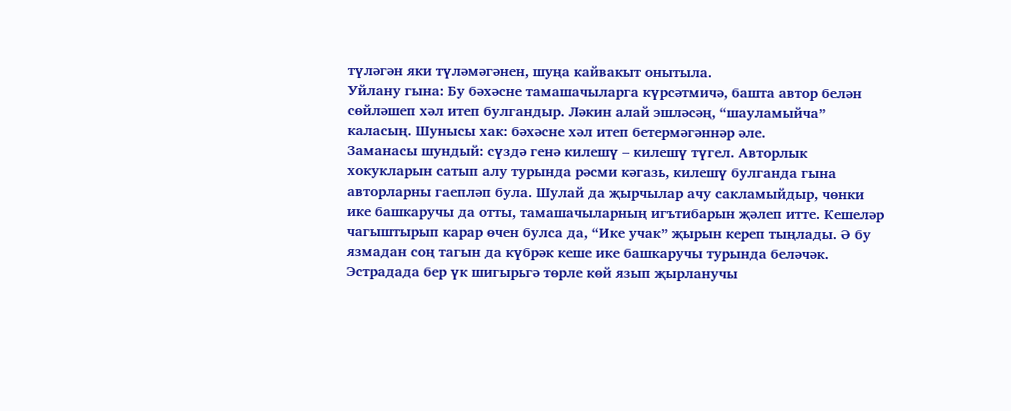түләгән яки түләмәгәнен, шуңа кайвакыт онытыла.
Уйлану гына: Бу бәхәсне тамашачыларга күрсәтмичә, башта автор белән сөйләшеп хәл итеп булгандыр. Ләкин алай эшләсәң, “шауламыйча” каласың. Шунысы хак: бәхәсне хәл итеп бетермәгәннәр әле.
Заманасы шундый: сүздә генә килешү – килешү түгел. Авторлык хокукларын сатып алу турында рәсми кәгазь, килешү булганда гына авторларны гаепләп була. Шулай да җырчылар ачу сакламыйдыр, чөнки ике башкаручы да отты, тамашачыларның игътибарын җәлеп итте. Кешеләр чагыштырып карар өчен булса да, “Ике учак” җырын кереп тыңлады. Ә бу язмадан соң тагын да күбрәк кеше ике башкаручы турында беләчәк.
Эстрадада бер үк шигырьгә төрле көй язып җырланучы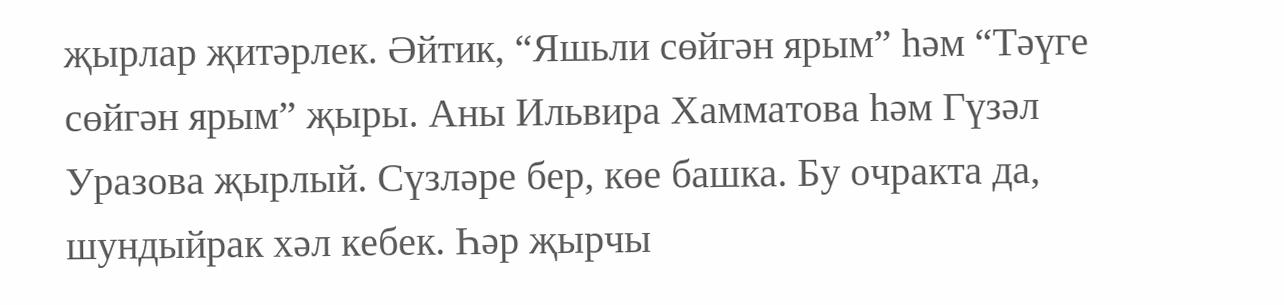җырлар җитәрлек. Әйтик, “Яшьли сөйгән ярым” һәм “Тәүге сөйгән ярым” җыры. Аны Ильвира Хамматова һәм Гүзәл Уразова җырлый. Сүзләре бер, көе башка. Бу очракта да, шундыйрак хәл кебек. Һәр җырчы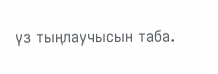үз тыңлаучысын таба.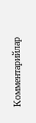Комментарийлар